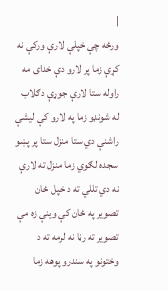|
ورځه چې خپلې لارې ورکې نه کړې زما پر لارو دې خداى مه راوله ستا لارې جوړې دګلاب له شونډو زما په لارو کې ليشې راشنې دي ستا منزل ستا پر پښو سجده لګوي زما منزل ته لارې نه دي تللي ته د خپل ځان تصوير په ځان کې وينې زه مې تصوير ته رڼا نه لرمه ته د وختونو په سندرو پوهه زما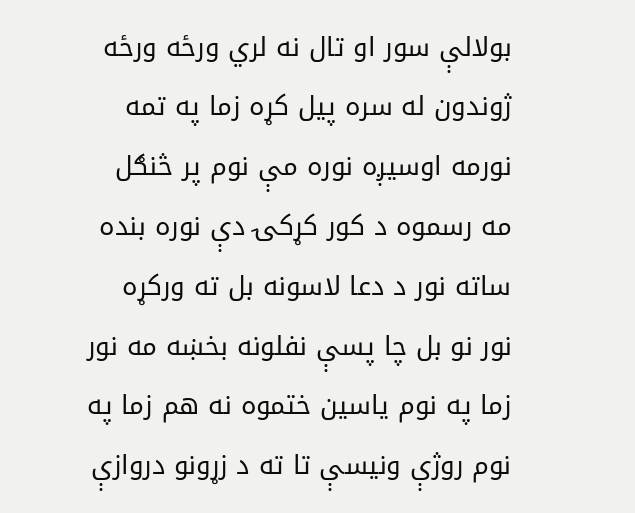بولالې سور او تال نه لري ورځه ورځه ژوندون له سره پيل کړه زما په تمه نورمه اوسيږه نوره مې نوم پر څنګل مه رسموه د کور کړکۍ دې نوره بنده ساته نور د دعا لاسونه بل ته ورکړه نور نو بل چا پسې نفلونه بخښه مه نور زما په نوم ياسين ختموه نه هم زما په نوم روژې ونيسې تا ته د زړونو دروازې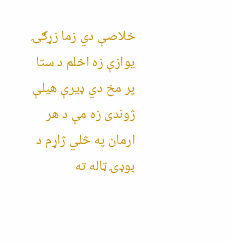خلاصې دي زما زړګۍ يوازې زه اخلم د ستا پر مخ دي ډيرې هيلې ژوندى زه مې د هر ارمان په څلي ژاړم د بوډۍ ټاله ته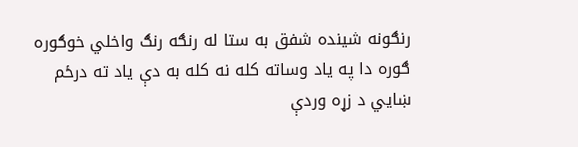رنګونه شينده شفق به ستا له رنګه رنګ واخلي خوګوره ګوره دا په ياد وساته کله نه کله به دې ياد ته درځم ښايي د زړه وردې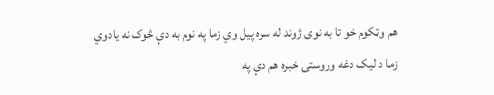هم وټکوم خو تا به نوى ژوند له سره پيل وي زما په نوم به دې څوک نه يادوي زما د ليک دغه وروستۍ خبره هم دې په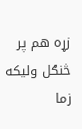زړه هم پر څنګل وليکه زما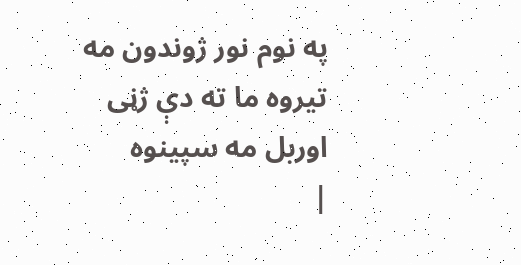په نوم نور ژوندون مه تيروه ما ته دې ژڼى اوربل مه سپينوه
|